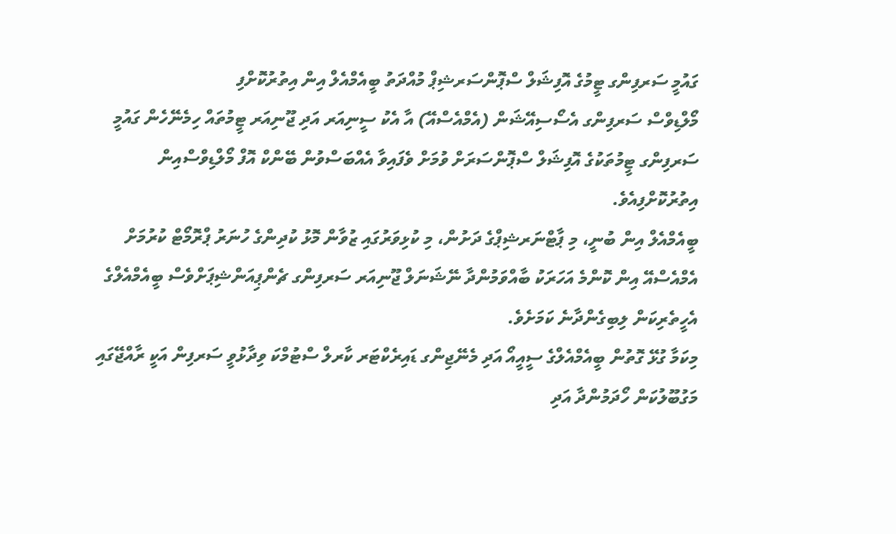ގައުމީ ސަރފިންގ ޓީމުގެ އޮފިޝަލް ސްޕޮންސަރޝިޕް މުއްދަތު ބީއެމްއެލް އިން އިތުރުކޮށްފި
މޯލްޑިވްސް ސަރފިންގ އެސޯސިއޭޝަން (އެމްއެސްއޭ) އާ އެކު ސީނިއަރ އަދި ޖޫނިއަރ ޓީމުތައް ހިމެނޭހެން ގައުމީ ސަރފިންގ ޓީމުތަކުގެ އޮފިޝަލް ސްޕޮންސަރަށް ވުމަށް ވެފައިވާ އެއްބަސްވުން ބޭންކް އޮފް މޯލްޑިވްސްއިން އިތުރުކޮށްފިއެވެ.
ބީއެމްއެލް އިން ބުނީ، މި ޕާޓްނަރޝިޕްގެ ދަށުން، މި ކުޅިވަރުގައި ޒުވާން މޮޅު ކުދިންގެ ހުނަރު ޕްރޮމޯޓް ކުރުމަށް އެމްއެސްއޭ އިން ކޮންމެ އަހަރަކު ބާއްވަމުންދާ ނޭޝަނަލް ޖޫނިއަރ ސަރފިންގ ޗެންޕިއަންޝިޕަށްވެސް ބީއެމްއެލްގެ އެހީތެރިކަން ލިބިގެންދާނެ ކަމަށެވެ.
މިކަމާ ގުޅޭ ގޮތުން ބީއެމްއެލްގެ ސީއީއޯ އަދި މެނޭޖިންގ ޑައިރެކްޓަރ ކާރލް ސްޓުމްކަ ވިދާޅުވީ ސަރފިން އަކީ ރާއްޖޭގައި މަގުބޫލުކަން ހޯދަމުންދާ އަދި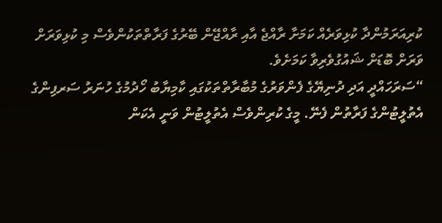ކުރިއަރަމުންދާ ކުޅިވަރެއް ކަމަށާ ރާއްޖެ އާއި ރާއްޖޭން ބޭރުގެ ފަރާތްތަކުންވެސް މި ކުޅިވަރަށް ވަރަށް ބޮޑަށް ޝައުގުވެރިވާ ކަމަށެވެ.
“ސަރަހައްދީ އަދި ދުނިޔޭގެ ފެންވަރުގެ މުބާރާތްތަކުގައި ކާމިޔާބު ހޯދުމުގެ ހުނަރު ސަރފިންގެ އެތުލީޓުންގެ ފަރާތުން ފެނޭ. މީގެ ކުރިންވެސް އެތުލީޓުން ވަނީ އެކަން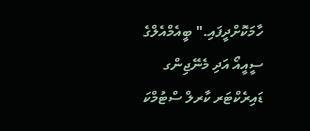ހާމަކޮށްދީފައި." ބީއެމްއެލްގެ ސީއީއޯ އަދި މެނޭޖިންގ ޑައިރެކްޓަރ ކާރލް ސްޓުމްކަ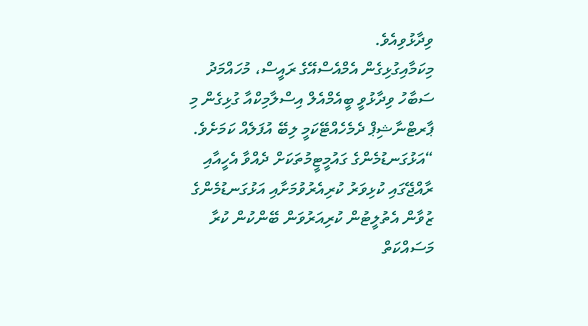ވިދާޅުވިއެވެ.
މިކަމާއިގުޅިގެން އެމްއެސްއޭގެ ރައީސް، މުހައްމަދު ސަބާހު ވިދާޅުވީ ބީއެމްއެލް އިސްލާމިކްއާ ގުޅިގެން މި ޕާރޓްނާޝިޕް ދެމެހެއްޓޭކަމީ ލިބޭ އުފަލެއް ކަމަށެވެ.
“އަޅުގަނޑުމެންގެ ގައުމީޓީމުތަކަށް ދެއްވާ އެހީއާއި ރާއްޖޭގައި ކުޅިވަރު ކުރިއެރުވުމަށާއި އަޅުގަނޑުމެންގެ ޒުވާން އެތުލީޓުން ކުރިއަރުވަން ބޭންކުން ކުރާ މަސައްކަތް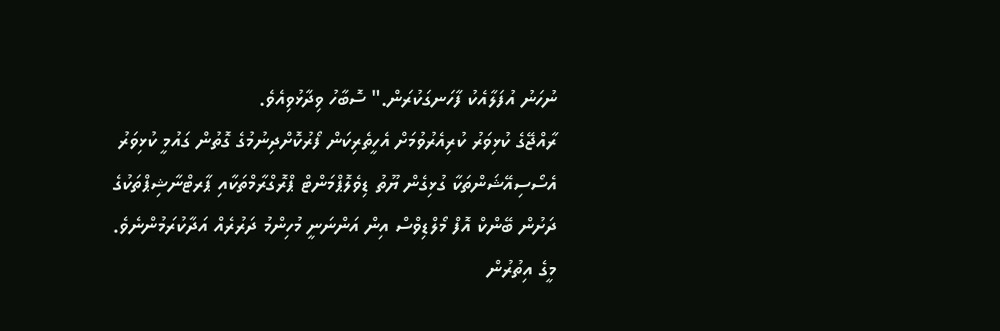ނުހަނު އުފަލާއެކު ފާހަނގަކުރަން." ސޮބާހު ވިދާޅުވިއެވެ.
ރާއްޖޭގެ ކުޅިވަރު ކުރިއެރުވުމަށް އެހީތެރިކަން ފޯރުކޮށްދިނުމުގެ ގޮތުން ގައުމީ ކުޅިވަރު އެސޯސިއޭޝަންތަކާ ގުޅިގެން ޔޫތު ޑިވެލޮޕްމަންޓް ޕްރޮގްރާމްތަކާއި ޕާރޓްނާޝިޕްތަކުގެ ދަށުން ބޭންކް އޮފް މޯލްޑިވްސް އިން އަންނަނީ މުހިންމު ދަރުރެއް އަދާކުރަމުންނެވެ. މީގެ އިތުރުން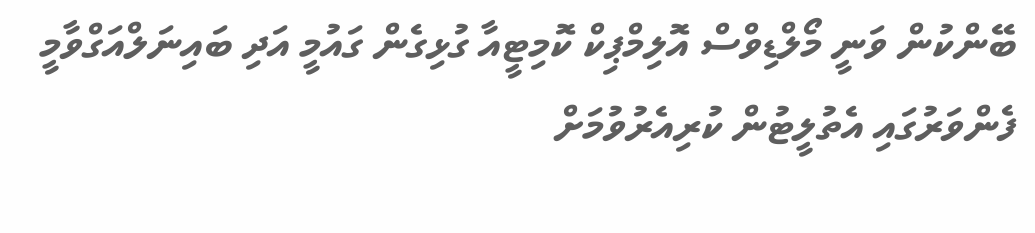ބޭންކުން ވަނީ މޯލްޑިވްސް އޮލިމްޕިކް ކޮމިޓީއާ ގުޅިގެން ގައުމީ އަދި ބައިނަލްއަގްވާމީ ފެންވަރުގައި އެތުލީޓުން ކުރިއެރުވުމަށް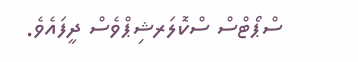ސްޕޯޓްސް ސްކޮލަރޝިޕްވެސް ދީފައެވެ.